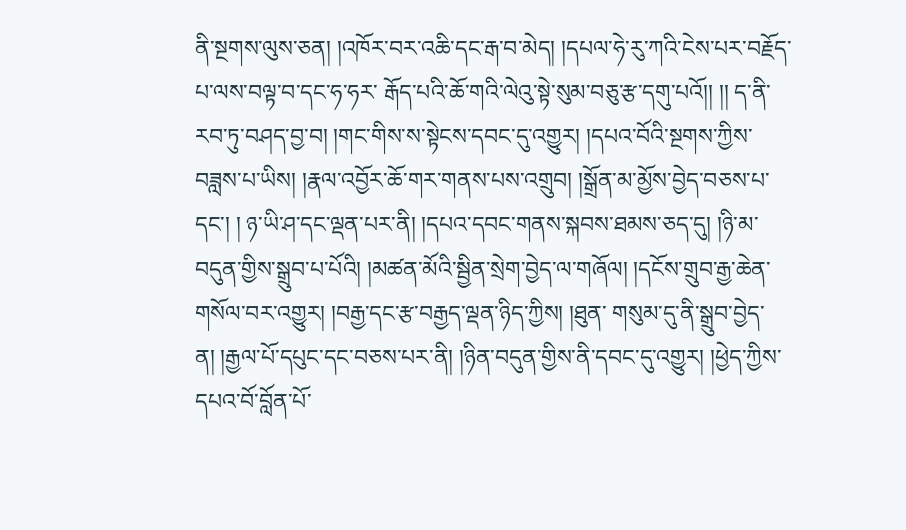ནི་སྔགས་ལུས་ཅན། །འཁོར་བར་འཆི་དང་རྒ་བ་མེད། །དཔལ་ཧེ་རུ་ཀའི་ངེས་པར་བརྗོད་པ་ལས་བལྟ་བ་དང་ཧ་ཧར་ རྒོད་པའི་ཆོ་གའི་ལེའུ་སྟེ་སུམ་བཅུ་རྩ་དགུ་པའོ།། །། ད་ནི་རབ་ཏུ་བཤད་བྱ་བ། །གང་གིས་ས་སྟེངས་དབང་དུ་འགྱུར། །དཔའ་བོའི་སྔགས་ཀྱིས་བཟླས་པ་ཡིས། །རྣལ་འབྱོར་ཆོ་གར་གནས་པས་འགྲུབ། །སྒྲོན་མ་མྱོས་བྱེད་བཅས་པ་དང་། ། ཉ་ཡི་ཤ་དང་ལྡན་པར་ནི། །དཔའ་དབང་གནས་སྐབས་ཐམས་ཅད་དུ། །ཉི་མ་བདུན་གྱིས་སྒྲུབ་པ་པོའི། །མཚན་མོའི་སྦྱིན་སྲེག་བྱེད་ལ་གཞོལ། །དངོས་གྲུབ་རྒྱ་ཆེན་གསོལ་བར་འགྱུར། །བརྒྱ་དང་རྩ་བརྒྱད་ལྡན་ཉིད་ཀྱིས། །ཐུན་ གསུམ་དུ་ནི་སྒྲུབ་བྱེད་ན། །རྒྱལ་པོ་དཔུང་དང་བཅས་པར་ནི། །ཉིན་བདུན་གྱིས་ནི་དབང་དུ་འགྱུར། །ཕྱེད་ཀྱིས་དཔའ་བོ་བློན་པོ་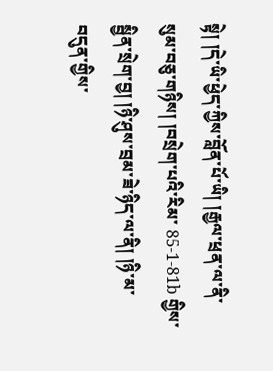སྟེ། །དེ་ཡི་ཕྱེད་ཀྱིས་བློན་པོ་ཡི། །རྒྱལ་ཕྲན་ལ་ནི་སུམ་བཅུ་གཉིས། །བསྲེག་པའི་རིམ་ 85-1-81b གྱིས་སྦྱིན་སྲེག་བྱ། །ཉི་ཤུས་བྲམ་ཟེ་ཉིད་ལ་ནི། །ཉི་མ་བདུན་གྱིས་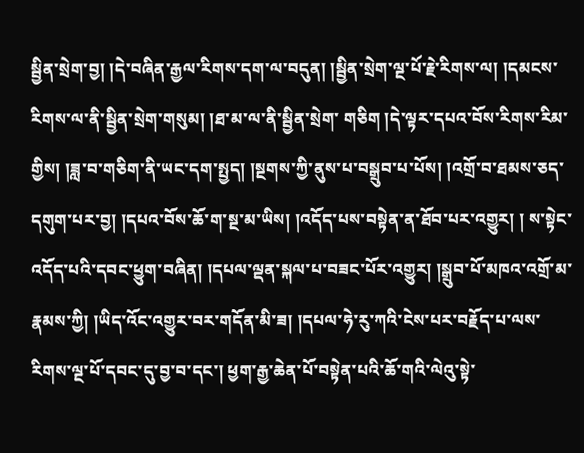སྦྱིན་སྲེག་བྱ། །དེ་བཞིན་རྒྱལ་རིགས་དག་ལ་བདུན། །སྦྱིན་སྲེག་ལྔ་པོ་རྗེ་རིགས་ལ། །དམངས་རིགས་ལ་ནི་སྦྱིན་སྲེག་གསུམ། །ཐ་མ་ལ་ནི་སྦྱིན་སྲེག་ གཅིག །དེ་ལྟར་དཔའ་བོས་རིགས་རིམ་གྱིས། །ཟླ་བ་གཅིག་ནི་ཡང་དག་སྤྱད། །སྔགས་ཀྱི་ནུས་པ་བསྒྲུབ་པ་པོས། །འགྲོ་བ་ཐམས་ཅད་དགུག་པར་བྱ། །དཔའ་བོས་ཆོ་ག་སྔ་མ་ཡིས། །འདོད་པས་བསྟེན་ན་ཐོབ་པར་འགྱུར། ། ས་སྟེང་འདོད་པའི་དབང་ཕྱུག་བཞིན། །དཔལ་ལྡན་སྐལ་པ་བཟང་པོར་འགྱུར། །སྒྲུབ་པོ་མཁའ་འགྲོ་མ་རྣམས་ཀྱི། །ཡིད་འོང་འགྱུར་བར་གདོན་མི་ཟ། །དཔལ་ཧེ་རུ་ཀའི་ངེས་པར་བརྗོད་པ་ལས་རིགས་ལྔ་པོ་དབང་དུ་བྱ་བ་དང་། ཕྱག་རྒྱ་ཆེན་པོ་བསྟེན་པའི་ཆོ་གའི་ལེའུ་སྟེ་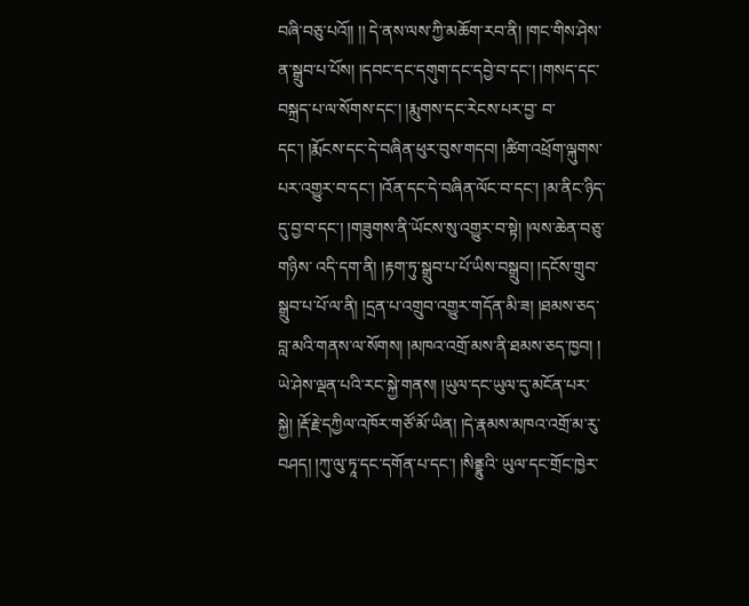བཞི་བཅུ་པའོ།། །། དེ་ནས་ལས་ཀྱི་མཆོག་རབ་ནི། །གང་གིས་ཤེས་ན་སྒྲུབ་པ་པོས། །དབང་དང་དགུག་དང་དབྱེ་བ་དང་། །གསད་དང་བསྐྲད་པ་ལ་སོགས་དང་། །རྨུགས་དང་རེངས་པར་བྱ་ བ་དང་། །རྨོངས་དང་དེ་བཞིན་ཕུར་བུས་གདབ། །ཚིག་འཕྲོག་ལྐུགས་པར་འགྱུར་བ་དང་། །འོན་དང་དེ་བཞིན་ལོང་བ་དང་། །མ་ནིང་ཉིད་དུ་བྱ་བ་དང་། །གཟུགས་ནི་ཡོངས་སུ་འགྱུར་བ་སྟེ། །ལས་ཆེན་བཅུ་གཉིས་ འདི་དག་ནི། །རྟག་ཏུ་སྒྲུབ་པ་པོ་ཡིས་བསྒྲུབ། །དངོས་གྲུབ་སྒྲུབ་པ་པོ་ལ་ནི། །དྲན་པ་འགྲུབ་འགྱུར་གདོན་མི་ཟ། །ཐམས་ཅད་བླ་མའི་གནས་ལ་སོགས། །མཁའ་འགྲོ་མས་ནི་ཐམས་ཅད་ཁྱབ། ། ཡེ་ཤེས་ལྡན་པའི་རང་སྐྱེ་གནས། །ཡུལ་དང་ཡུལ་དུ་མངོན་པར་སྐྱེ། །རྡོ་རྗེ་དཀྱིལ་འཁོར་གཙོ་མོ་ཡིན། །དེ་རྣམས་མཁའ་འགྲོ་མ་རུ་བཤད། །ཀུ་ལུ་ཏཱ་དང་དགོན་པ་དང་། །སིནྡྷུའི་ ཡུལ་དང་གྲོང་ཁྱེར་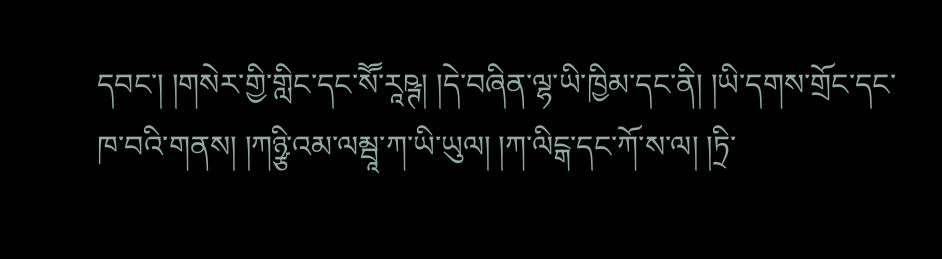དབང་། །གསེར་གྱི་གླིང་དང་སཽ་རཱཥྚ། །དེ་བཞིན་ལྷ་ཡི་ཁྱིམ་དང་ནི། །ཡི་དགས་གྲོང་དང་ཁ་བའི་གནས། །ཀཉྩི་འམ་ལམྦཱ་ཀ་ཡི་ཡུལ། །ཀ་ལིངྒ་དང་ཀོ་ས་ལ། །ཏྲི་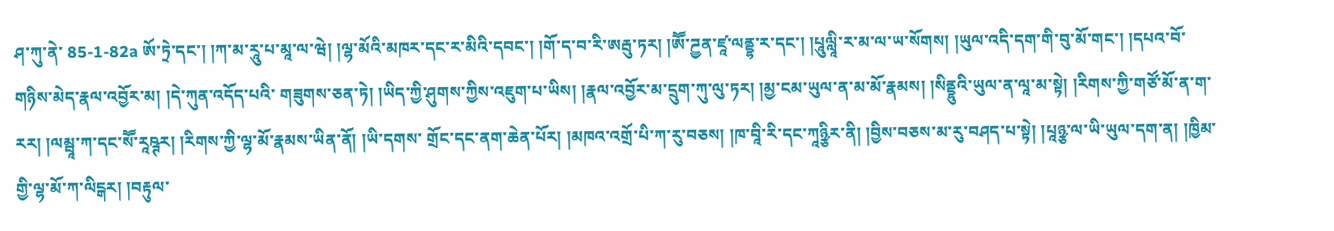ཤ་ཀུ་ནེ་ 85-1-82a ཨོ་ཏྲེ་དང་། །ཀ་མ་རཱུ་པ་མཱ་ལ་ཝེ། །ལྷ་མོའི་མཁར་དང་ར་མིའི་དབང་། །གོ་ད་བ་རི་ཨརྦུ་ཏར། །ཨཽ་ཌྱན་ཛཱ་ལནྡྷ་ར་དང་། །པཱུལླཱི་ར་མ་ལ་ཡ་སོགས། །ཡུལ་འདི་དག་གི་བུ་མོ་གང་། །དཔའ་བོ་གཉིས་མེད་རྣལ་འབྱོར་མ། །དེ་ཀུན་འདོད་པའི་ གཟུགས་ཅན་ཏེ། །ཡིད་ཀྱི་ཤུགས་ཀྱིས་འཇུག་པ་ཡིས། །རྣལ་འབྱོར་མ་དྲུག་ཀུ་ལུ་ཏར། །མྱ་ངམ་ཡུལ་ན་མ་མོ་རྣམས། །སིནྡྷུའི་ཡུལ་ན་ལཱ་མ་སྟེ། །རིགས་ཀྱི་གཙོ་མོ་ན་ག་རར། །ལམྦཱ་ཀ་དང་སཽ་རཱཥྚར། །རིགས་ཀྱི་ལྷ་མོ་རྣམས་ཡིན་ནོ། །ཡི་དགས་ གྲོང་དང་ནག་ཆེན་པོར། །མཁའ་འགྲོ་པི་ཀ་རུ་བཅས། །ཁ་བཱི་རི་དང་ཀཱཉྩིར་ནི། །བྱིས་བཅས་མ་རུ་བཤད་པ་སྟེ། །པཱཉྩ་ལ་ཡི་ཡུལ་དག་ན། །ཁྱིམ་གྱི་ལྷ་མོ་ཀ་ལིངྒར། །བརྟུལ་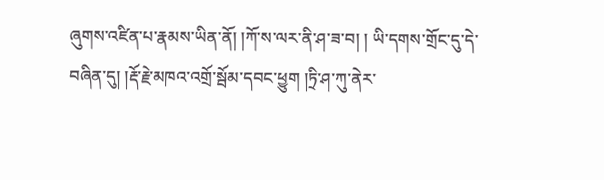ཞུགས་འཛིན་པ་རྣམས་ཡིན་ནོ། །ཀོ་ས་ལར་ནི་ཤ་ཟ་བ། ། ཡི་དགས་གྲོང་དུ་དེ་བཞིན་དུ། །རྡོ་རྗེ་མཁའ་འགྲོ་སྦོམ་དབང་ཕྱུག །ཏྲི་ཤ་ཀུ་ནེར་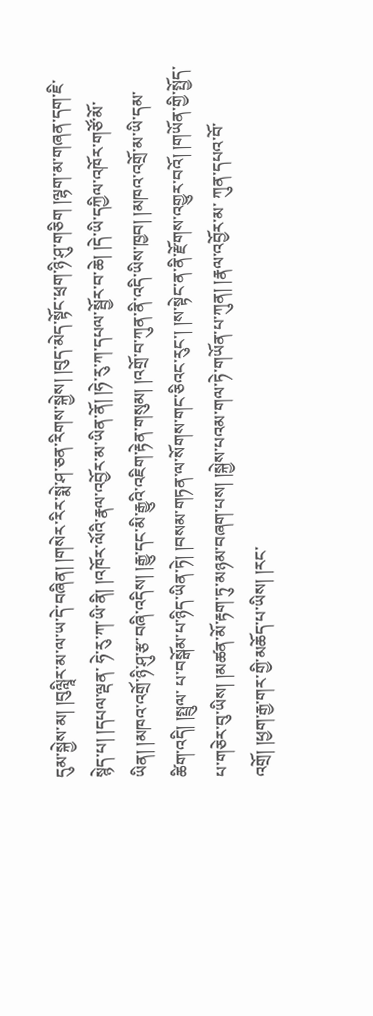དུམ་སྐྱེས་མ། །བུལླཱིར་མ་ལ་ཡ་དེ་བཞིན། །གསེར་རིར་སྨེ་ཤ་ཅན་རིགས་སྐྱེས། །བུད་མེད་སྟོང་ཕྲག་ཉི་ཤུ་གཅིག །ལྷག་མ་གཞན་དག་ཇི་སྙེད་པ། །དཔལ་ལྡན་ ཧེ་རུ་ཀ་ཡི་ནི། །འཁོར་ལོའི་རྣལ་འབྱོར་མ་ཡིན་ནོ། །ཧེ་རུ་ཀ་དཔལ་སྦྱོར་བ་ཆེ། །དེ་ཡི་དཀྱིལ་འཁོར་གཙོ་མོ་ཡིན། །མཁའ་འགྲོ་ཉི་ཤུ་རྩ་བཞི་འདིས། །རྒྱུ་དང་མི་རྒྱུའི་འཇིག་རྟེན་གསུམ། །འགྲོ་བ་ཀུན་ནི་འདི་ཡིས་ཁྱབ། །མཁའ་འགྲོ་མ་ཡི་དམ་ཚིག་འདི། །སྤྲུལ་ པ་བསྒོམ་པ་ཉིད་ཡིན་ཏེ། །བསམ་གཏན་ལ་སོགས་གང་ཅིའང་རུང་། །ས་སྟེང་ན་ནི་རྫོགས་འགྱུར་བའོ། །གཡོན་གྱི་སྤྱོད་པ་གཅེར་བུ་ཡིས། །མཚན་མོ་རྟག་ཏུ་མཉམ་བཞག་པས། །སྐྱེས་པའམ་གལ་ཏེ་གཡོན་པ་ཀུན། །རྣལ་འབྱོར་མ་ ཀུན་དཔའ་བོ་འགྲོ། །ཕྱག་རྒྱ་གར་གྱི་མཆོད་པ་ཡིས། །རང་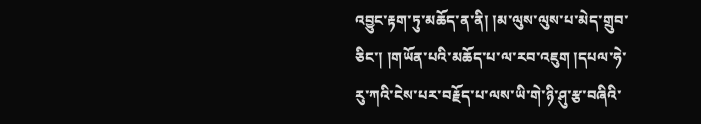འབྱུང་རྟག་ཏུ་མཆོད་ན་ནི། །མ་ལུས་ལུས་པ་མེད་གྲུབ་ཅིང་། །གཡོན་པའི་མཆོད་པ་ལ་རབ་འཇུག །དཔལ་ཧེ་རུ་ཀའི་ངེས་པར་བརྗོད་པ་ལས་ཡི་གེ་ཉི་ཤུ་རྩ་བཞིའི་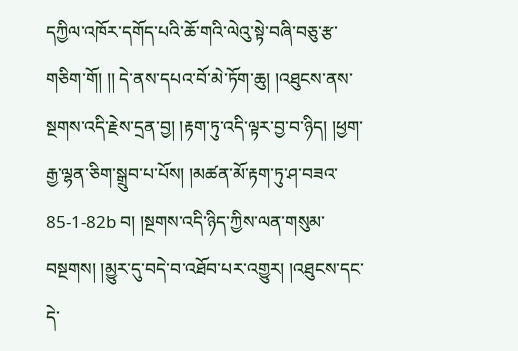དཀྱིལ་འཁོར་དགོད་པའི་ཆོ་གའི་ལེའུ་སྟེ་བཞི་བཅུ་རྩ་གཅིག་གོ། །། དེ་ནས་དཔའ་བོ་མེ་ཏོག་ཆུ། །འཐུངས་ནས་སྔགས་འདི་རྗེས་དྲན་བྱ། །རྟག་ཏུ་འདི་ལྟར་བྱ་བ་ཉིད། །ཕྱག་རྒྱ་ལྷན་ཅིག་སྒྲུབ་པ་པོས། །མཚན་མོ་རྟག་ཏུ་ཤ་བཟའ་ 85-1-82b བ། །སྔགས་འདི་ཉིད་ཀྱིས་ལན་གསུམ་བསྔགས། །མྱུར་དུ་བདེ་བ་འཐོབ་པར་འགྱུར། །འཐུངས་དང་དེ་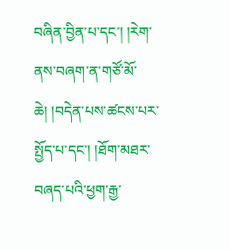བཞིན་བྱིན་པ་དང་། །རེག་ནས་བཞག་ན་གཙོ་མོ་ཆེ། །བདེན་པས་ཚངས་པར་སྤྱོད་པ་དང་། །ཐོག་མཐར་བཞད་པའི་ཕྱག་རྒྱ་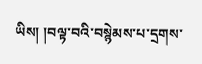ཡིས། །བལྟ་བའི་བསྙེམས་པ་དྲགས་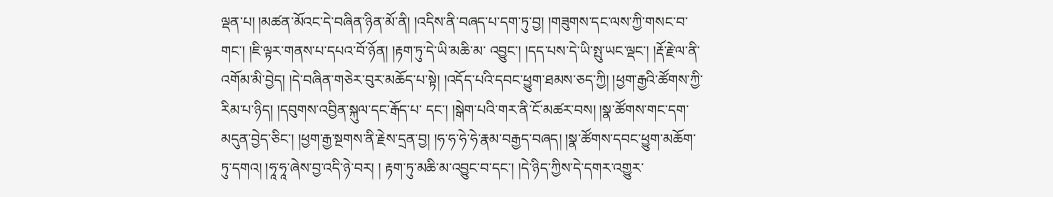ལྡན་པ། །མཚན་མོའང་དེ་བཞིན་ཉིན་མོ་ནི། །འདིས་ནི་བཞད་པ་དག་ཏུ་བྱ། །གཟུགས་དང་ལས་ཀྱི་གསང་བ་གང་། །ཇི་ལྟར་གནས་པ་དཔའ་བོ་ཉོན། །རྟག་ཏུ་དེ་ཡི་མཆི་མ་ འབྱུང་། །དད་པས་དེ་ཡི་སྤུ་ཡང་ལྡང་། །རྡོ་རྗེ་ལ་ནི་འགོམ་མི་བྱེད། །དེ་བཞིན་གཅེར་བུར་མཆོད་པ་སྟེ། །འདོད་པའི་དབང་ཕྱུག་ཐམས་ཅད་ཀྱི། །ཕྱག་རྒྱའི་ཚོགས་ཀྱི་རིམ་པ་ཉིད། །དབུགས་འབྱིན་སྐུལ་དང་རྒོད་པ་ དང་། །སྒེག་པའི་གར་ནི་ངོ་མཚར་བས། །སྣ་ཚོགས་གང་དག་མདུན་བྱེད་ཅིང་། །ཕྱག་རྒྱ་སྔགས་ནི་རྗེས་དྲན་བྱ། །ཧ་ཧ་ཧེ་ཧེ་རྣམ་བརྒྱད་བཞད། །སྣ་ཚོགས་དབང་ཕྱུག་མཆོག་ཏུ་དགའ། །ཧཱ་ཧཱ་ཞེས་བྱ་འདི་ཉེ་བར། ། རྟག་ཏུ་མཆི་མ་འབྱུང་བ་དང་། །དེ་ཉིད་ཀྱིས་དེ་དགར་འགྱུར་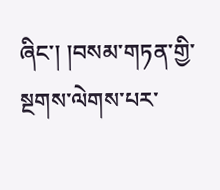ཞིང་། །བསམ་གཏན་གྱི་སྔགས་ལེགས་པར་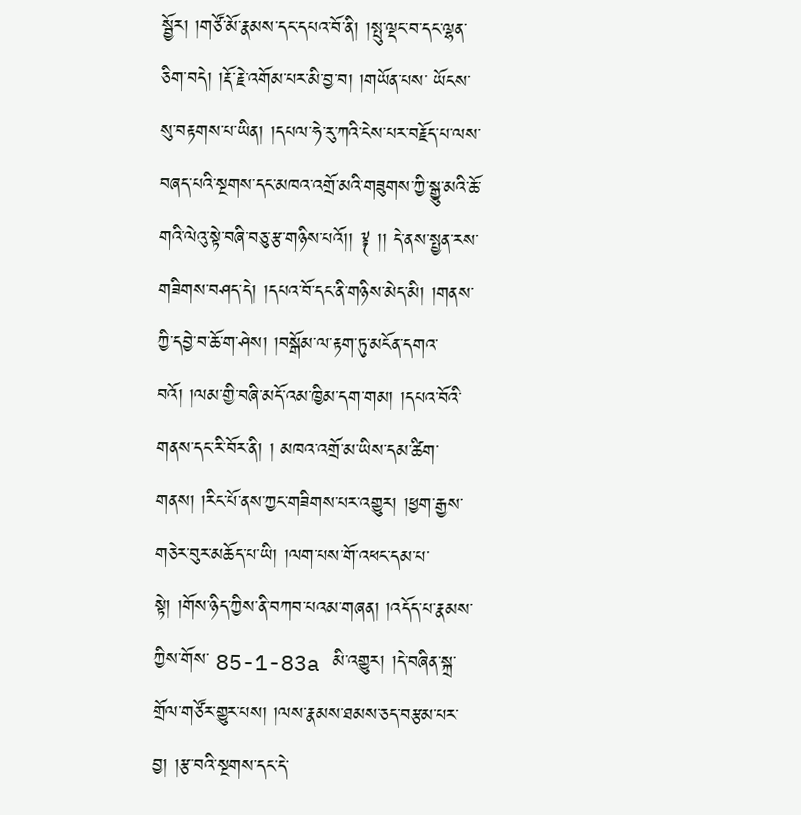སྦྱོར། །གཙོ་མོ་རྣམས་དང་དཔའ་བོ་ནི། །སྤུ་ལྡང་བ་དང་ལྷན་ཅིག་བདེ། །རྡོ་རྗེ་འགོམ་པར་མི་བྱ་བ། །གཡོན་པས་ ཡོངས་སུ་བརྟགས་པ་ཡིན། །དཔལ་ཧེ་རུ་ཀའི་ངེས་པར་བརྗོད་པ་ལས་བཞད་པའི་སྔགས་དང་མཁའ་འགྲོ་མའི་གཟུགས་ཀྱི་སྒྱུ་མའི་ཆོ་གའི་ལེའུ་སྟེ་བཞི་བཅུ་རྩ་གཉིས་པའོ།། ༈ །། དེ་ནས་སྤྱན་རས་གཟིགས་བཤད་དེ། །དཔའ་བོ་དང་ནི་གཉིས་མེད་མི། །གནས་ཀྱི་དབྱེ་བ་ཆོ་ག་ཤེས། །བསྒོམ་ལ་རྟག་ཏུ་མངོན་དགའ་བའོ། །ལམ་གྱི་བཞི་མདོ་འམ་ཁྱིམ་དག་གམ། །དཔའ་བོའི་གནས་དང་རི་བོར་ནི། ། མཁའ་འགྲོ་མ་ཡིས་དམ་ཚིག་གནས། །རིང་པོ་ནས་ཀྱང་གཟིགས་པར་འགྱུར། །ཕྱག་རྒྱས་གཅེར་བུར་མཆོད་པ་ཡི། །ལག་པས་གོ་འཕང་དམ་པ་སྟེ། །གོས་ཉིད་ཀྱིས་ནི་བཀབ་པའམ་གཞན། །འདོད་པ་རྣམས་ཀྱིས་གོས་ 85-1-83a མི་འགྱུར། །དེ་བཞིན་སྐྲ་གྲོལ་གཙོར་གྱུར་པས། །ལས་རྣམས་ཐམས་ཅད་བརྩམ་པར་བྱ། །རྩ་བའི་སྔགས་དང་དེ་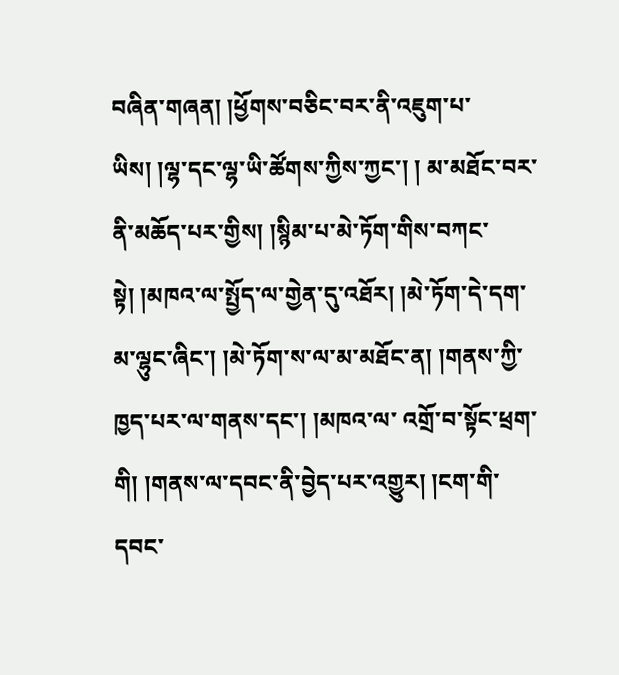བཞིན་གཞན། །ཕྱོགས་བཅིང་བར་ནི་འཇུག་པ་ཡིས། །ལྷ་དང་ལྷ་ཡི་ཚོགས་ཀྱིས་ཀྱང་། ། མ་མཐོང་བར་ནི་མཆོད་པར་གྱིས། །སྙིམ་པ་མེ་ཏོག་གིས་བཀང་སྟེ། །མཁའ་ལ་སྤྱོད་ལ་གྱེན་དུ་འཐོར། །མེ་ཏོག་དེ་དག་མ་ལྷུང་ཞིང་། །མེ་ཏོག་ས་ལ་མ་མཐོང་ན། །གནས་ཀྱི་ཁྱད་པར་ལ་གནས་དང་། །མཁའ་ལ་ འགྲོ་བ་སྟོང་ཕྲག་གི། །གནས་ལ་དབང་ནི་བྱེད་པར་འགྱུར། །ངག་གི་དབང་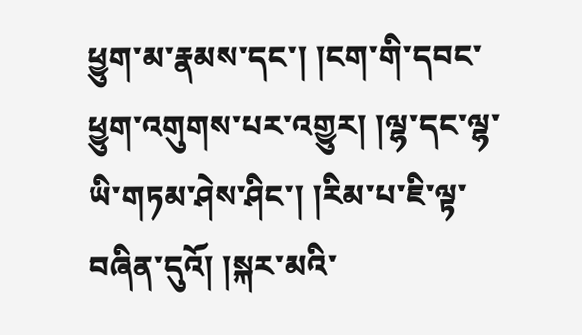ཕྱུག་མ་རྣམས་དང་། །ངག་གི་དབང་ཕྱུག་འགུགས་པར་འགྱུར། །ལྷ་དང་ལྷ་ཡི་གཏམ་ཤེས་ཤིང་། །རིམ་པ་ཇི་ལྟ་བཞིན་དུའོ། །སྐར་མའི་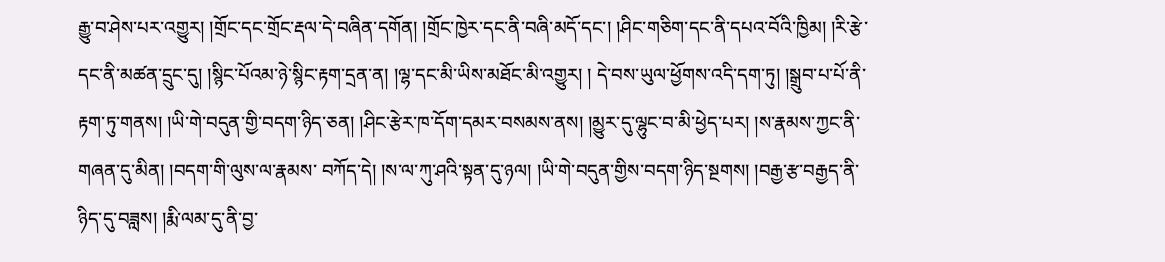རྒྱུ་བ་ཤེས་པར་འགྱུར། །གྲོང་དང་གྲོང་རྡལ་དེ་བཞིན་དགོན། །གྲོང་ཁྱེར་དང་ནི་བཞི་མདོ་དང་། །ཤིང་གཅིག་དང་ནི་དཔའ་བོའི་ཁྱིམ། །རི་རྩེ་དང་ནི་མཚན་དྲུང་དུ། །སྙིང་པོའམ་ཉེ་སྙིང་རྟག་དྲན་ན། །ལྷ་དང་མི་ཡིས་མཐོང་མི་འགྱུར། ། དེ་བས་ཡུལ་ཕྱོགས་འདི་དག་ཏུ། །སྒྲུབ་པ་པོ་ནི་རྟག་ཏུ་གནས། །ཡི་གེ་བདུན་གྱི་བདག་ཉིད་ཅན། །ཤིང་རྩེར་ཁ་དོག་དམར་བསམས་ནས། །མྱུར་དུ་ལྷུང་བ་མི་ཕྱེད་པར། །ས་རྣམས་ཀྱང་ནི་གཞན་དུ་མིན། །བདག་གི་ལུས་ལ་རྣམས་ བཀོད་དེ། །ས་ལ་ཀུ་ཤའི་སྟན་དུ་ཉལ། །ཡི་གེ་བདུན་གྱིས་བདག་ཉིད་སྔགས། །བརྒྱ་རྩ་བརྒྱད་ནི་ཉིད་དུ་བཟླས། །རྨི་ལམ་དུ་ནི་བྱ་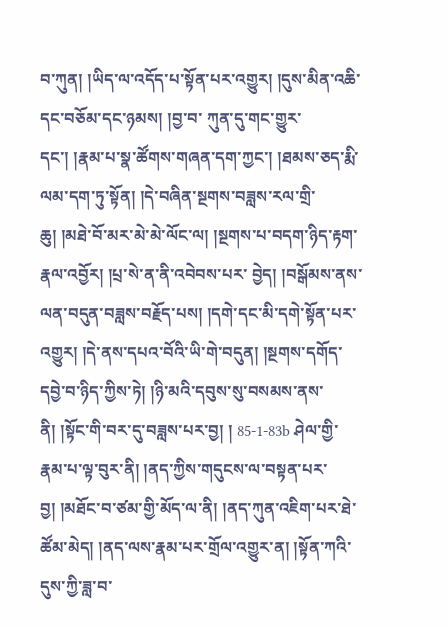བ་ཀུན། །ཡིད་ལ་འདོད་པ་སྟོན་པར་འགྱུར། །དུས་མིན་འཆི་དང་བཅོམ་དང་ཉམས། །བྱ་བ་ ཀུན་དུ་གང་གྱུར་དང་། །རྣམ་པ་སྣ་ཚོགས་གཞན་དག་ཀྱང་། །ཐམས་ཅད་རྨི་ལམ་དག་ཏུ་སྟོན། །དེ་བཞིན་སྔགས་བཟླས་རལ་གྲི་ཆུ། །མཐེ་བོ་མར་མེ་མེ་ལོང་ལ། །སྔགས་པ་བདག་ཉིད་རྟག་རྣལ་འབྱོར། །པྲ་སེ་ན་ནི་འབེབས་པར་ བྱེད། །བསྒོམས་ནས་ལན་བདུན་བཟླས་བརྗོད་པས། །དགེ་དང་མི་དགེ་སྟོན་པར་འགྱུར། །དེ་ནས་དཔའ་བོའི་ཡི་གེ་བདུན། །སྔགས་དགོད་དབྱེ་བ་ཉིད་ཀྱིས་ཏེ། །ཉི་མའི་དབུས་སུ་བསམས་ནས་ནི། །སྟོང་གི་བར་དུ་བཟླས་པར་བྱ། ། 85-1-83b ཤེལ་གྱི་རྣམ་པ་ལྟ་བུར་ནི། །ནད་ཀྱིས་གདུངས་ལ་བསྟན་པར་བྱ། །མཐོང་བ་ཙམ་གྱི་མོད་ལ་ནི། །ནད་ཀུན་འཇིག་པར་ཐེ་ཚོམ་མེད། །ནད་ལས་རྣམ་པར་གྲོལ་འགྱུར་ན། །སྟོན་ཀའི་དུས་ཀྱི་ཟླ་བ་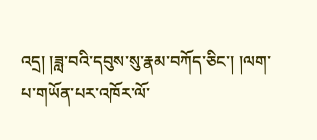འདྲ། །ཟླ་བའི་དབུས་སུ་རྣམ་བཀོད་ཅིང་། །ལག་ པ་གཡོན་པར་འཁོར་ལོ་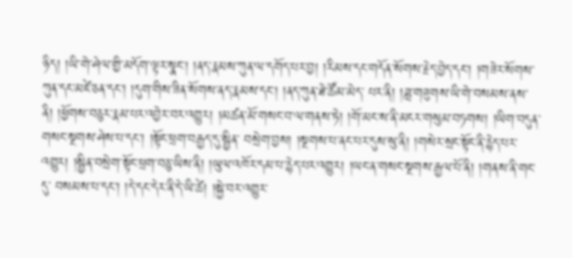ཉིད། །ཡི་གེ་ཤེལ་གྱི་མདོག་ལྟར་སྣང་། །ནད་རྣམས་ཀུན་ལ་དགོད་པར་བྱ། །རིམས་དང་གདོན་སོགས་རྗེད་བྱེད་དང་། །གཟེར་སོགས་ཀུན་དང་མཛེ་ཅན་དང་། །དུག་གིས་ཟིན་སོགས་ནད་རྣམས་དང་། །ནད་ཀུན་ཐེ་ཚོམ་མེད་ པར་ནི། །ཟླ་གཟུགས་ཡི་གེ་བསམས་ནས་ནི། །ཕྱོགས་བཅུར་རྣམ་པར་འབྱེར་བར་འགྱུར། །མཚན་མོ་གསང་བ་ལ་གནས་ཏེ། །གོ་མང་ས་ནི་མངར་གསུམ་བཏགས། །ཡིག་བདུན་གསང་སྔགས་ཤེས་པ་དང་། །སྟོང་ཕྲག་བརྒྱད་དུ་སྦྱིན་ བསྲེག་བྱས། །སྔགས་པ་ནང་པར་དུས་སུ་ནི། །གསེར་སྲང་སྟོང་ནི་རྙེད་པར་འགྱུར། །སྦྱིན་བསྲེག་སྟོང་ཕྲག་བཅུ་ཡིས་ནི། །ཡུལ་འཁོར་དམ་པ་རྙེད་པར་འགྱུར། །ཡང་ན་གསང་སྔགས་རྒྱལ་པོ་ནི། །གནས་ནི་གང་དུ་ བསམས་པ་དང་། །དེ་དང་དེར་ནི་དེ་ཡི་ཚེ། །སྐྱེ་བར་འགྱུར་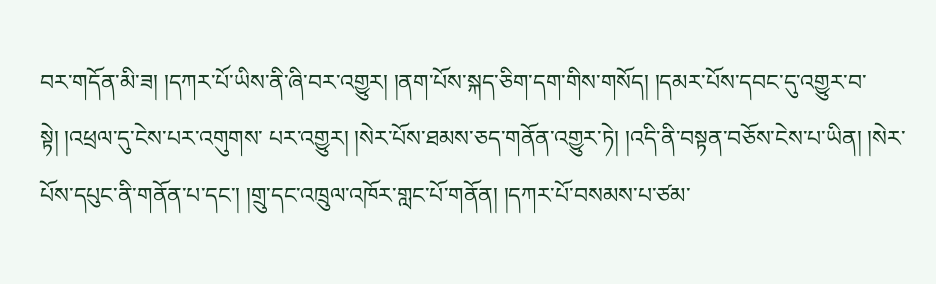བར་གདོན་མི་ཟ། །དཀར་པོ་ཡིས་ནི་ཞི་བར་འགྱུར། །ནག་པོས་སྐད་ཅིག་དག་གིས་གསོད། །དམར་པོས་དབང་དུ་འགྱུར་བ་སྟེ། །འཕྲལ་དུ་ངེས་པར་འགུགས་ པར་འགྱུར། །སེར་པོས་ཐམས་ཅད་གནོན་འགྱུར་ཏེ། །འདི་ནི་བསྟན་བཅོས་ངེས་པ་ཡིན། །སེར་པོས་དཔུང་ནི་གནོན་པ་དང་། །གྲུ་དང་འཁྲུལ་འཁོར་གླང་པོ་གནོན། །དཀར་པོ་བསམས་པ་ཙམ་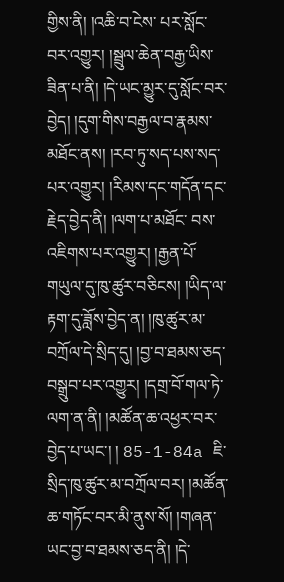གྱིས་ནི། །འཆི་བ་ངེས་ པར་སློང་བར་འགྱུར། །སྦྲུལ་ཆེན་བརྒྱ་ཡིས་ཟིན་པ་ནི། །དེ་ཡང་མྱུར་དུ་སློང་བར་བྱེད། །དུག་གིས་བརྒྱལ་བ་རྣམས་མཐོང་ནས། །རབ་ཏུ་སད་པས་སད་པར་འགྱུར། །རིམས་དང་གདོན་དང་རྗེད་བྱེད་ནི། །ལག་པ་མཐོང་ བས་འཇིགས་པར་འགྱུར། །རྒྱན་པོ་གཡུལ་དུ་ཁུ་ཚུར་བཅིངས། །ཡིད་ལ་རྟག་དུ་ཟློས་བྱེད་ན། །ཁུ་ཚུར་མ་བཀྲོལ་དེ་སྲིད་དུ། །བྱ་བ་ཐམས་ཅད་བསྒྲུབ་པར་འགྱུར། །དགྲ་བོ་གལ་ཏེ་ལག་ན་ནི། །མཚོན་ཆ་འཕྱར་བར་བྱེད་པ་ཡང་། ། 85-1-84a ཇི་སྲིད་ཁུ་ཚུར་མ་བཀྲོལ་བར། །མཚོན་ཆ་གཏོང་བར་མི་ནུས་སོ། །གཞན་ཡང་བྱ་བ་ཐམས་ཅད་ནི། །དེ་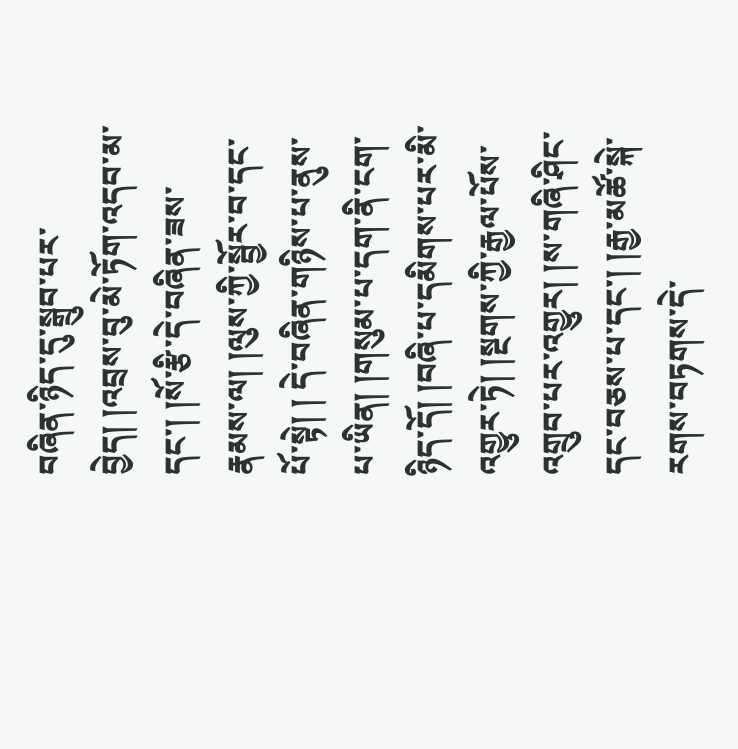བཞིན་ཉིད་དུ་སྒྲུབ་པར་བྱེད། །འབྲས་བུ་མེ་ཏོག་འདབ་མ་དང་། །སོ་རྩི་དེ་བཞིན་ཟས་རྣམས་ལ། །ལུས་ཀྱི་སྦྱོར་བ་དང་པོ་སྟེ། ། དེ་བཞིན་གཉིས་པ་ནུས་པ་ཡིན། །གསུམ་པ་དག་ནི་ངག་ཉིད་དོ། །བཞི་པ་དམིགས་པར་མི་འགྱུར་ཏེ། །སྔགས་ཀྱི་རྒྱལ་པོས་འགྲུབ་པར་འགྱུར། །ས་གཞི་ཤིང་དང་བཅས་པ་དང་། །རྒྱ་མཚོ་སྐེ་རགས་བཏགས་དེ་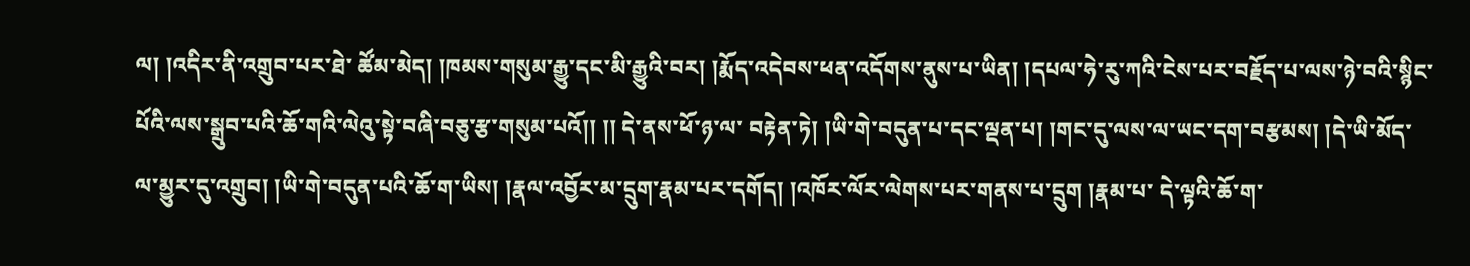ལ། །འདིར་ནི་འགྲུབ་པར་ཐེ་ ཚོམ་མེད། །ཁམས་གསུམ་རྒྱུ་དང་མི་རྒྱུའི་བར། །རྨོད་འདེབས་ཕན་འདོགས་ནུས་པ་ཡིན། །དཔལ་ཧེ་རུ་ཀའི་ངེས་པར་བརྗོད་པ་ལས་ཉེ་བའི་སྙིང་པོའི་ལས་སྒྲུབ་པའི་ཆོ་གའི་ལེའུ་སྟེ་བཞི་བཅུ་རྩ་གསུམ་པའོ།། །། དེ་ནས་ཕོ་ཉ་ལ་ བརྟེན་ཏེ། །ཡི་གེ་བདུན་པ་དང་ལྡན་པ། །གང་དུ་ལས་ལ་ཡང་དག་བརྩམས། །དེ་ཡི་མོད་ལ་མྱུར་དུ་འགྲུབ། །ཡི་གེ་བདུན་པའི་ཆོ་ག་ཡིས། །རྣལ་འབྱོར་མ་དྲུག་རྣམ་པར་དགོད། །འཁོར་ལོར་ལེགས་པར་གནས་པ་དྲུག །རྣམ་པ་ དེ་ལྟའི་ཆོ་ག་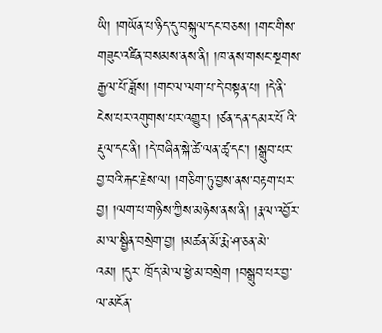ཡི། །གཡོན་པ་ཉིད་དུ་བསྐུལ་དང་བཅས། །གང་གིས་གཟུང་འཛིན་བསམས་ནས་ནི། །ཁ་ནས་གསང་སྔགས་རྒྱལ་པོ་ཟློས། །གང་ལ་ལག་པ་དེ་བསྟན་པ། །དེ་ནི་ངེས་པར་འགུགས་པར་འགྱུར། །ཙན་དན་དམར་པོ འི་རྡུལ་དང་ནི། །དེ་བཞིན་སྐེ་ཚེ་ལན་ཚྭ་དང་། །སྒྲུབ་པར་བྱ་བའི་རྐང་རྗེས་ལ། །གཅིག་ཏུ་བྱས་ནས་བརྟག་པར་བྱ། །ལག་པ་གཉིས་ཀྱིས་མཉེས་ནས་ནི། །རྣལ་འབྱོར་མ་ལ་སྦྱིན་བསྲེག་བྱ། །མཚན་མོ་རྨེ་ཤ་ཅན་མེ་འམ། །དུར་ ཁྲོད་མེ་ལ་ཕྱེ་མ་བསྲེག །བསྒྲུབ་པར་བྱ་ལ་མངོན་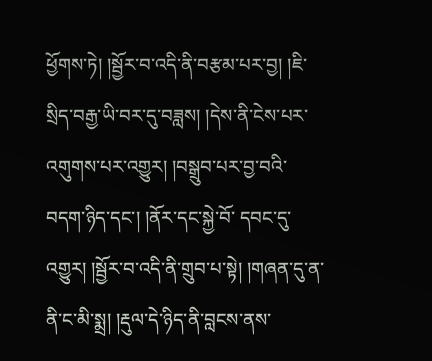ཕྱོགས་ཏེ། །སྦྱོར་བ་འདི་ནི་བརྩམ་པར་བྱ། །ཇི་སྲིད་བརྒྱ་ཡི་བར་དུ་བཟླས། །དེས་ནི་ངེས་པར་འགུགས་པར་འགྱུར། །བསྒྲུབ་པར་བྱ་བའི་བདག་ཉིད་དང་། །ནོར་དང་སྐྱེ་བོ་ དབང་དུ་འགྱུར། །སྦྱོར་བ་འདི་ནི་གྲུབ་པ་སྟེ། །གཞན་དུ་ན་ནི་ང་མི་སྨྲ། །རྡུལ་དེ་ཉིད་ནི་བླངས་ནས་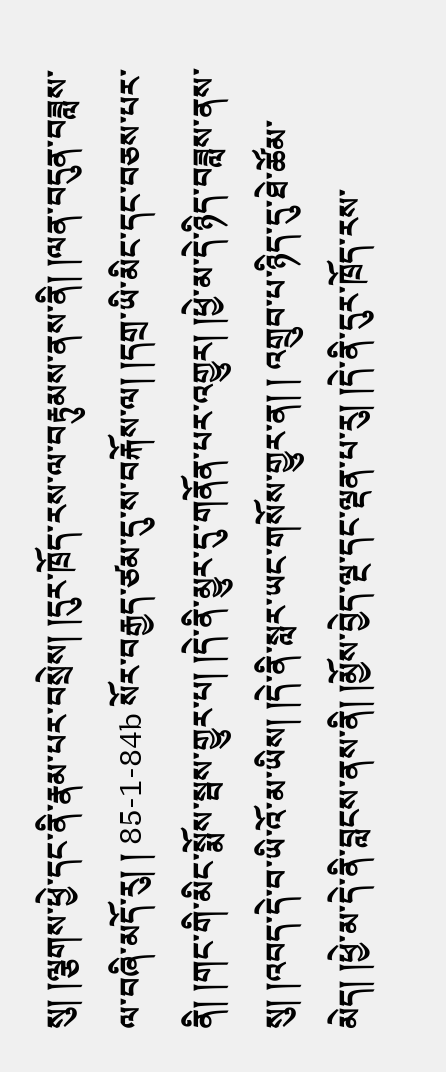སུ། །ལྕགས་ཕྱེ་དང་ནི་རྣམ་པར་བསྲེས། །དུར་ཁྲོད་རས་ལ་བརྟུམས་ནས་ནི། །ལན་བདུན་བཟླས་ལ་བཞི་མདོ་རུ། ། 85-1-84b སོར་བརྒྱད་ཙམ་དུ་ས་བརྐོས་ལ། །དགྲ་ཡི་མིང་དང་བཅས་པར་ནི། །གང་གི་མིང་སྨོས་སྦས་གྱུར་པ། །དེ་ནི་མྱུར་དུ་གནོན་པར་འགྱུར། །ཕྱེ་མ་དེ་ཉིད་བཟླས་ནས་སུ། །འབད་དེ་བ་ཡི་འོ་མ་ཡིས། །དེ་ནི་སླར་ཡང་གསོས་གྱུར་ན། ། འགྲུབ་པ་ཉིད་དུ་ཐེ་ཚོམ་མེད། །ཕྱེ་མ་དེ་ནི་བླངས་ནས་ནི། །མྱོས་བྱེད་ལྔ་དང་ལྡན་པ་རུ། །དེ་ནི་དུར་ཁྲོད་རས་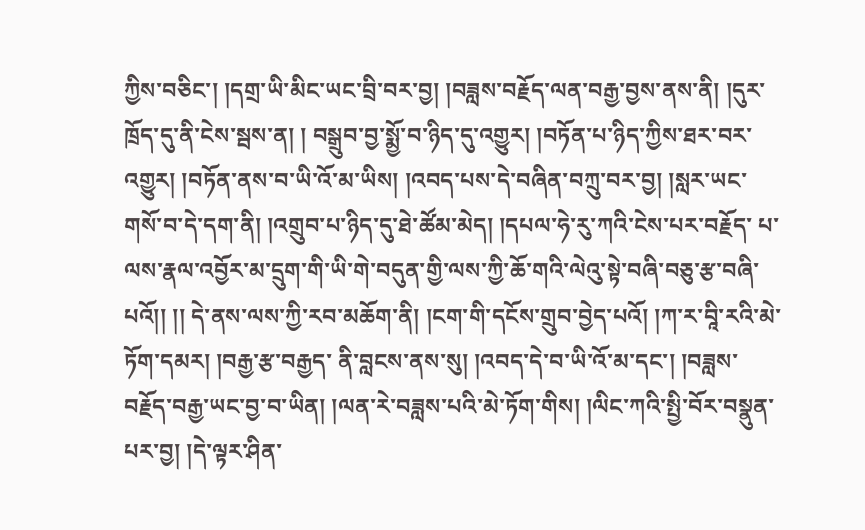ཀྱིས་བཅིང་། །དགྲ་ཡི་མིང་ཡང་བྲི་བར་བྱ། །བཟླས་བརྗོད་ལན་བརྒྱ་བྱས་ནས་ནི། །དུར་ཁྲོད་དུ་ནི་ངེས་སྦས་ན། ། བསྒྲུབ་བྱ་སྨྱོ་བ་ཉིད་དུ་འགྱུར། །བཏོན་པ་ཉིད་ཀྱིས་ཐར་བར་འགྱུར། །བཏོན་ནས་བ་ཡི་འོ་མ་ཡིས། །འབད་པས་དེ་བཞིན་བཀྲུ་བར་བྱ། །སླར་ཡང་གསོ་བ་དེ་དག་ནི། །འགྲུབ་པ་ཉིད་དུ་ཐེ་ཚོམ་མེད། །དཔལ་ཧེ་རུ་ཀའི་ངེས་པར་བརྗོད་ པ་ལས་རྣལ་འབྱོར་མ་དྲུག་གི་ཡི་གེ་བདུན་གྱི་ལས་ཀྱི་ཆོ་གའི་ལེའུ་སྟེ་བཞི་བཅུ་རྩ་བཞི་པའོ།། །། དེ་ནས་ལས་ཀྱི་རབ་མཆོག་ནི། །ངག་གི་དངོས་གྲུབ་བྱེད་པའོ། །ཀ་ར་བཱི་རའི་མེ་ཏོག་དམར། །བརྒྱ་རྩ་བརྒྱད་ ནི་བླངས་ནས་སུ། །འབད་དེ་བ་ཡི་འོ་མ་དང་། །བཟླས་བརྗོད་བརྒྱ་ཡང་བྱ་བ་ཡིན། །ལན་རེ་བཟླས་པའི་མེ་ཏོག་གིས། །ལིང་ཀའི་སྤྱི་བོར་བསྣུན་པར་བྱ། །དེ་ལྟར་ཤིན་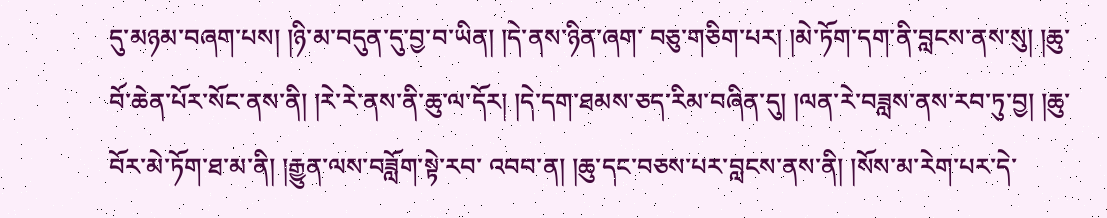དུ་མཉམ་བཞག་པས། །ཉི་མ་བདུན་དུ་བྱ་བ་ཡིན། །དེ་ནས་ཉིན་ཞག་ བཅུ་གཅིག་པར། །མེ་ཏོག་དག་ནི་བླངས་ནས་སུ། །ཆུ་བོ་ཆེན་པོར་སོང་ནས་ནི། །རེ་རེ་ནས་ནི་ཆུ་ལ་དོར། །དེ་དག་ཐམས་ཅད་རིམ་བཞིན་དུ། །ལན་རེ་བཟླས་ནས་རབ་ཏུ་བྱ། །ཆུ་བོར་མེ་ཏོག་ཐ་མ་ནི། །རྒྱུན་ལས་བཟློག་སྟེ་རབ་ འབབ་ན། །ཆུ་དང་བཅས་པར་བླངས་ནས་ནི། །སོས་མ་རེག་པར་དེ་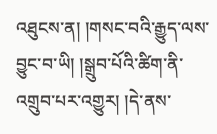འཐུངས་ན། །གསང་བའི་རྒྱུད་ལས་བྱུང་བ་ཡི། །སྒྲུབ་པོའི་ཚིག་ནི་འགྲུབ་པར་འགྱུར། །དེ་ནས་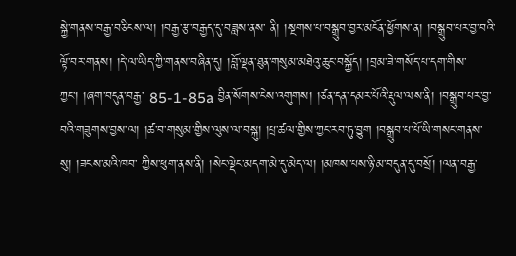སྐྱེ་གནས་བརྒྱ་བཅིངས་ལ། །བརྒྱ་རྩ་བརྒྱད་དུ་བཟླས་ནས་ ནི། །སྔགས་པ་བསྒྲུབ་བྱར་མངོན་ཕྱོགས་ན། །བསྒྲུབ་པར་བྱ་བའི་ལྟོ་བར་གནས། །དེ་ལ་ཡིད་ཀྱི་གནས་བཞིན་དུ། །བློ་ལྡན་ཐུན་གསུམ་མཐེའུ་ཆུང་བསྐྱོད། །བྲམ་ཟེ་གསོད་པ་དག་གིས་ཀྱང་། །ཞག་བདུན་བརྒྱ་ 85-1-85a བྱིན་སོགས་ངེས་འགུགས། །ཙན་དན་དམར་པོའི་རྡུལ་ལས་ནི། །བསྒྲུབ་པར་བྱ་བའི་གཟུགས་བྱས་ལ། །ཚ་བ་གསུམ་གྱིས་ལུས་ལ་བསྐུ། །པྲ་ཚལ་གྱིས་ཀྱང་རབ་ཏུ་བྱུག །བསྒྲུབ་པ་པོ་ཡི་གསང་གནས་སུ། །ཟངས་མའི་ཁབ་ ཀྱིས་ཕུག་ནས་ནི། །སེང་ལྡེང་མདག་མེ་དུ་མེད་ལ། །མཁས་པས་ཉི་མ་བདུན་དུ་བསྲོ། །ལན་བརྒྱ་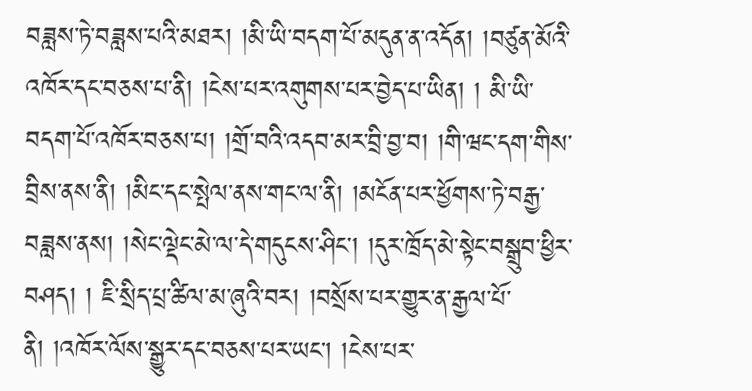བཟླས་ཏེ་བཟླས་པའི་མཐར། །མི་ཡི་བདག་པོ་མདུན་ན་འདོན། །བཙུན་མོའི་འཁོར་དང་བཅས་པ་ནི། །ངེས་པར་འགུགས་པར་བྱེད་པ་ཡིན། ། མི་ཡི་བདག་པོ་འཁོར་བཅས་པ། །གྲོ་བའི་འདབ་མར་བྲི་བྱ་བ། །གི་ཝང་དག་གིས་བྲིས་ནས་ནི། །མིང་དང་སྤེལ་ནས་གང་ལ་ནི། །མངོན་པར་ཕྱོགས་ཏེ་བརྒྱ་བཟླས་ནས། །སེང་ལྡེང་མེ་ལ་དེ་གདུངས་ཤིང་། །དུར་ཁྲོད་མེ་སྟེང་བསྒྲུབ་ཕྱིར་བཤད། ། ཇི་སྲིད་པྲ་ཚིལ་མ་ཞུའི་བར། །བསྲོས་པར་གྱུར་ན་རྒྱལ་པོ་ནི། །འཁོར་ལོས་སྒྱུར་དང་བཅས་པར་ཡང་། །ངེས་པར་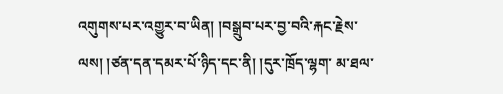འགུགས་པར་འགྱུར་བ་ཡིན། །བསྒྲུབ་པར་བྱ་བའི་རྐང་རྗེས་ལས། །ཙན་དན་དམར་པོ་ཉིད་དང་ནི། །དུར་ཁྲོད་ལྷག་ མ་ཐལ་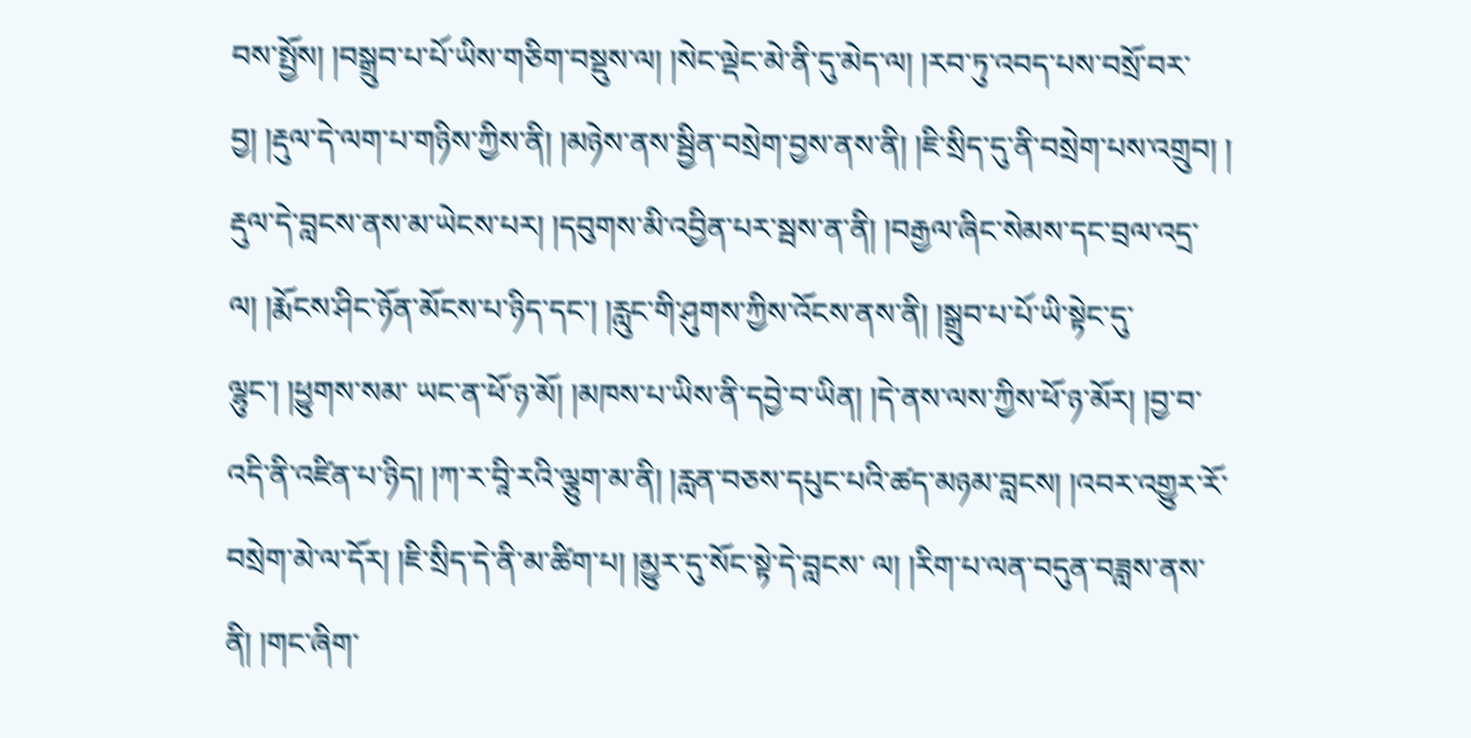བས་སྤྱོས། །བསྒྲུབ་པ་པོ་ཡིས་གཅིག་བསྡུས་ལ། །སེང་ལྡེང་མེ་ནི་དུ་མེད་ལ། །རབ་ཏུ་འབད་པས་བསྲོ་བར་བྱ། །རྡུལ་དེ་ལག་པ་གཉིས་ཀྱིས་ནི། །མཉེས་ནས་སྦྱིན་བསྲེག་བྱས་ནས་ནི། །ཇི་སྲིད་དུ་ནི་བསྲེག་པས་འགྲུབ། ། རྡུལ་དེ་བླངས་ནས་མ་ཡེངས་པར། །དབུགས་མི་འབྱིན་པར་སྦས་ན་ནི། །བརྒྱལ་ཞིང་སེམས་དང་བྲལ་འདྲ་ལ། །རྨོངས་ཤིང་ཉོན་མོངས་པ་ཉིད་དང་། །རླུང་གི་ཤུགས་ཀྱིས་འོངས་ནས་ནི། །སྒྲུབ་པ་པོ་ཡི་སྟེང་དུ་ལྷུང་། །ཕྱུགས་སམ་ ཡང་ན་ཕོ་ཉ་མོ། །མཁས་པ་ཡིས་ནི་དབྱེ་བ་ཡིན། །དེ་ནས་ལས་ཀྱིས་ཕོ་ཉ་མོར། །བྱ་བ་འདི་ནི་འཛིན་པ་ཉིད། །ཀ་ར་བཱི་རའི་ལྕུག་མ་ནི། །རླན་བཅས་དཔུང་པའི་ཚད་མཉམ་བླངས། །འབར་འགྱུར་རོ་བསྲེག་མེ་ལ་དོར། །ཇི་སྲིད་དེ་ནི་མ་ཚིག་པ། །མྱུར་དུ་སོང་སྟེ་དེ་བླངས་ ལ། །རིག་པ་ལན་བདུན་བཟླས་ནས་ནི། །གང་ཞིག་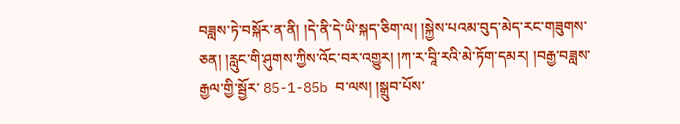བཟླས་ཏེ་བསྐོར་ན་ནི། །དེ་ནི་དེ་ཡི་སྐད་ཅིག་ལ། །སྐྱེས་པའམ་བུད་མེད་རང་གཟུགས་ཅན། །རླུང་གི་ཤུགས་ཀྱིས་འོང་བར་འགྱུར། །ཀ་ར་བཱི་རའི་མེ་ཏོག་དམར། །བརྒྱ་བཟླས་རྒྱལ་གྱི་སྦྱོར་ 85-1-85b བ་ལས། །སྒྲུབ་པོས་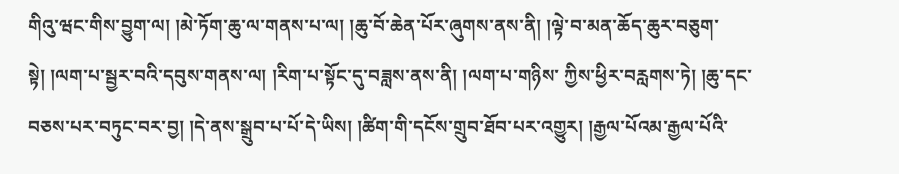གིའུ་ཝང་གིས་བྱུག་ལ། །མེ་ཏོག་ཆུ་ལ་གནས་པ་ལ། །ཆུ་བོ་ཆེན་པོར་ཞུགས་ནས་ནི། །ལྟེ་བ་མན་ཆོད་ཆུར་བཅུག་སྟེ། །ལག་པ་སྦྱར་བའི་དབུས་གནས་ལ། །རིག་པ་སྟོང་དུ་བཟླས་ནས་ནི། །ལག་པ་གཉིས་ ཀྱིས་ཕྱིར་བརླགས་ཏེ། །ཆུ་དང་བཅས་པར་བཏུང་བར་བྱ། །དེ་ནས་སྒྲུབ་པ་པོ་དེ་ཡིས། །ཚིག་གི་དངོས་གྲུབ་ཐོབ་པར་འགྱུར། །རྒྱལ་པོའམ་རྒྱལ་པོའི་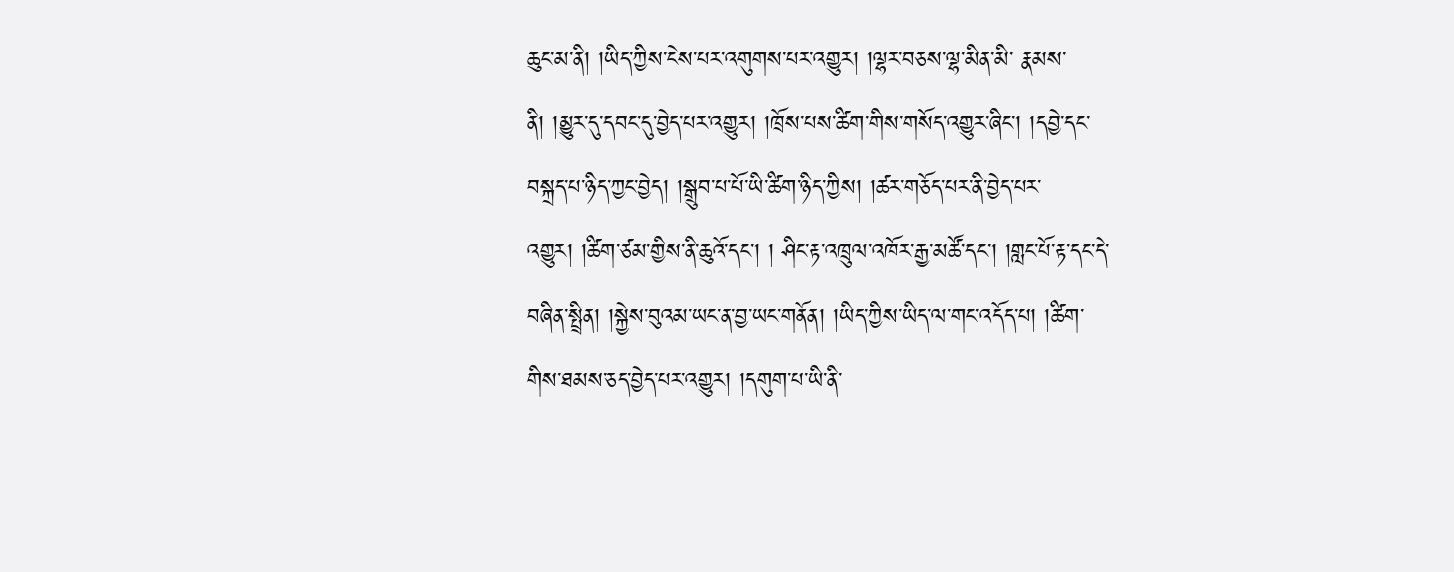ཆུང་མ་ནི། །ཡིད་ཀྱིས་ངེས་པར་འགུགས་པར་འགྱུར། །ལྷར་བཅས་ལྷ་མིན་མི་ རྣམས་ནི། །མྱུར་དུ་དབང་དུ་བྱེད་པར་འགྱུར། །ཁྲོས་པས་ཚིག་གིས་གསོད་འགྱུར་ཞིང་། །དབྱེ་དང་བསྐྲད་པ་ཉིད་ཀྱང་བྱེད། །སྒྲུབ་པ་པོ་ཡི་ཚིག་ཉིད་ཀྱིས། །ཚར་གཅོད་པར་ནི་བྱེད་པར་འགྱུར། །ཚིག་ཙམ་གྱིས་ནི་ཆུའོ་དང་། ། ཤིང་རྟ་འཁྲུལ་འཁོར་རྒྱ་མཚོ་དང་། །གླང་པོ་རྟ་དང་དེ་བཞིན་སྤྲིན། །སྐྱེས་བུའམ་ཡང་ན་བྱ་ཡང་གནོན། །ཡིད་ཀྱིས་ཡིད་ལ་གང་འདོད་པ། །ཚིག་གིས་ཐམས་ཅད་བྱེད་པར་འགྱུར། །དགུག་པ་ཡི་ནི་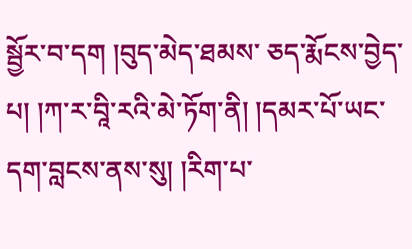སྦྱོར་བ་དག །བུད་མེད་ཐམས་ ཅད་རྨོངས་བྱེད་པ། །ཀ་ར་བཱི་རའི་མེ་ཏོག་ནི། །དམར་པོ་ཡང་དག་བླངས་ནས་སུ། །རིག་པ་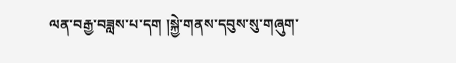ལན་བརྒྱ་བཟླས་པ་དག །སྐྱེ་གནས་དབུས་སུ་གཞུག་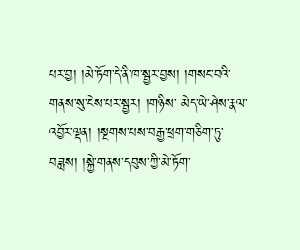པར་བྱ། །མེ་ཏོག་དེ་ནི་ཁ་སྦྱར་བྱས། །གསང་བའི་གནས་སུ་ངེས་པར་སྦྱར། །གཉིས་ མེད་ཡེ་ཤེས་རྣལ་འབྱོར་ལྡན། །སྔགས་པས་བརྒྱ་ཕྲག་གཅིག་ཏུ་བཟླས། །སྐྱེ་གནས་དབུས་ཀྱི་མེ་ཏོག་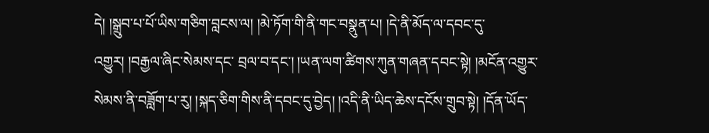དེ། །སྒྲུབ་པ་པོ་ཡིས་གཅིག་བླངས་ལ། །མེ་ཏོག་གི་ནི་གང་བསྣུན་པ། །དེ་ནི་མོད་ལ་དབང་དུ་འགྱུར། །བརྒྱལ་ཞིང་སེམས་དང་ བྲལ་བ་དང་། །ཡན་ལག་ཚིགས་ཀུན་གཞན་དབང་སྟེ། །མངོན་འགྱུར་སེམས་ནི་བཟློག་པ་རུ། །སྐད་ཅིག་གིས་ནི་དབང་དུ་བྱེད། །འདི་ནི་ཡིད་ཆེས་དངོས་གྲུབ་སྟེ། །དོན་ཡོད་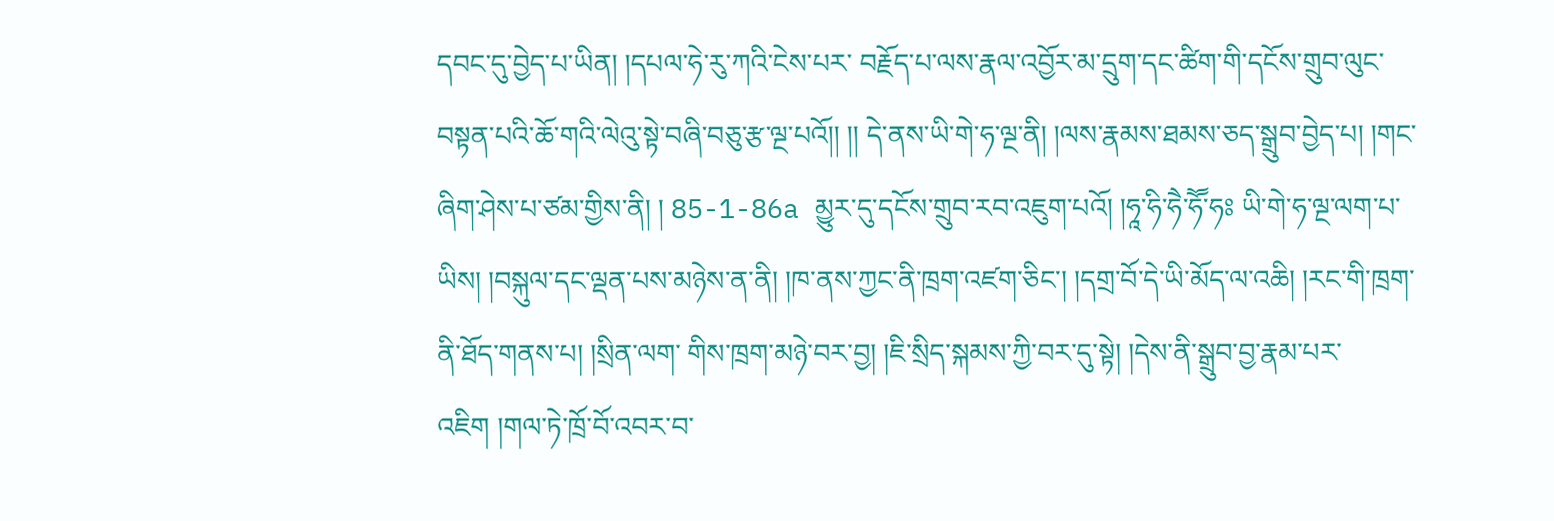དབང་དུ་བྱེད་པ་ཡིན། །དཔལ་ཧེ་རུ་ཀའི་ངེས་པར་ བརྗོད་པ་ལས་རྣལ་འབྱོར་མ་དྲུག་དང་ཚིག་གི་དངོས་གྲུབ་ལུང་བསྟན་པའི་ཆོ་གའི་ལེའུ་སྟེ་བཞི་བཅུ་རྩ་ལྔ་པའོ།། །། དེ་ནས་ཡི་གེ་ཧ་ལྔ་ནི། །ལས་རྣམས་ཐམས་ཅད་སྒྲུབ་བྱེད་པ། །གང་ཞིག་ཤེས་པ་ཙམ་གྱིས་ནི། ། 85-1-86a མྱུར་དུ་དངོས་གྲུབ་རབ་འཇུག་པའོ། །ཧཱ་ཧི་ཧཻ་ཧཽ་ཧཿ ཡི་གེ་ཧ་ལྔ་ལག་པ་ཡིས། །བསྐུལ་དང་ལྡན་པས་མཉེས་ན་ནི། །ཁ་ནས་ཀྱང་ནི་ཁྲག་འཛག་ཅིང་། །དགྲ་བོ་དེ་ཡི་མོད་ལ་འཆི། །རང་གི་ཁྲག་ནི་ཐོད་གནས་པ། །སྲིན་ལག་ གིས་ཁྲག་མཉེ་བར་བྱ། །ཇི་སྲིད་སྐམས་ཀྱི་བར་དུ་སྟེ། །དེས་ནི་སྒྲུབ་བྱ་རྣམ་པར་འཇིག །གལ་ཏེ་ཁྲོ་བོ་འབར་བ་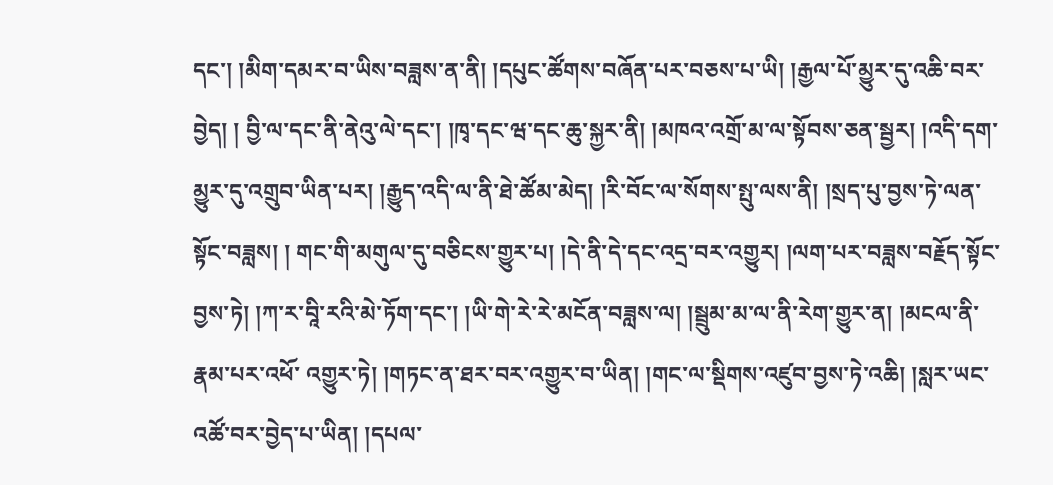དང་། །མིག་དམར་བ་ཡིས་བཟླས་ན་ནི། །དཔུང་ཚོགས་བཞོན་པར་བཅས་པ་ཡི། །རྒྱལ་པོ་མྱུར་དུ་འཆི་བར་བྱེད། ། བྱི་ལ་དང་ནི་ནེའུ་ལེ་དང་། །ཁྭ་དང་ཝ་དང་ཆུ་སྐྱར་ནི། །མཁའ་འགྲོ་མ་ལ་སྟོབས་ཅན་སྦྱར། །འདི་དག་མྱུར་དུ་འགྲུབ་ཡིན་པར། །རྒྱུད་འདི་ལ་ནི་ཐེ་ཚོམ་མེད། །རི་བོང་ལ་སོགས་སྤུ་ལས་ནི། །སྲད་པུ་བྱས་ཏེ་ལན་སྟོང་བཟླས། ། གང་གི་མགུལ་དུ་བཅིངས་གྱུར་པ། །དེ་ནི་དེ་དང་འདྲ་བར་འགྱུར། །ལག་པར་བཟླས་བརྗོད་སྟོང་བྱས་ཏེ། །ཀ་ར་བཱི་རའི་མེ་ཏོག་དང་། །ཡི་གེ་རེ་རེ་མངོན་བཟླས་ལ། །སྦྲུམ་མ་ལ་ནི་རེག་གྱུར་ན། །མངལ་ནི་རྣམ་པར་འཕོ་ འགྱུར་ཏེ། །གཏང་ན་ཐར་བར་འགྱུར་བ་ཡིན། །གང་ལ་སྡིགས་འཛུབ་བྱས་ཏེ་འཆི། །སླར་ཡང་འཚོ་བར་བྱེད་པ་ཡིན། །དཔལ་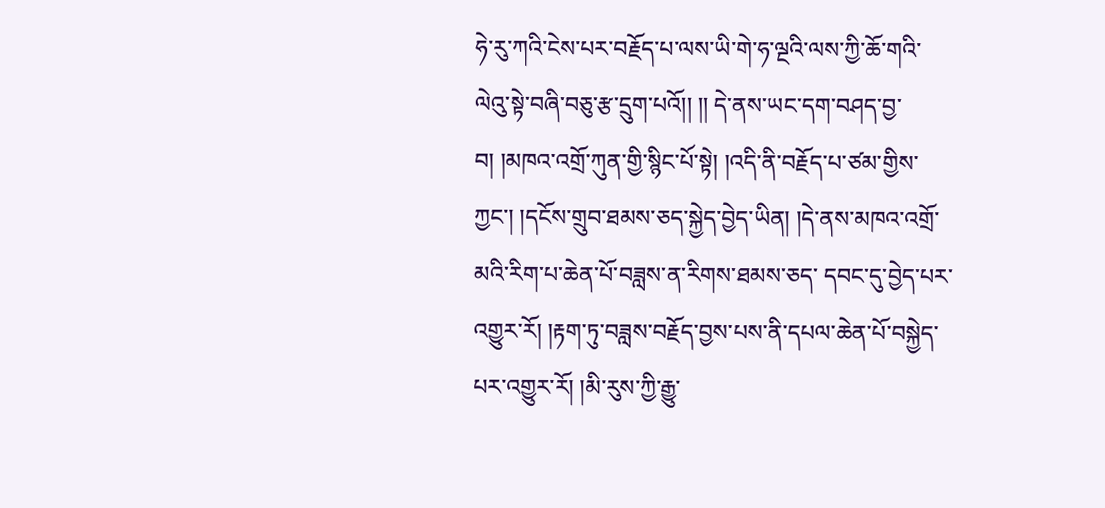ཧེ་རུ་ཀའི་ངེས་པར་བརྗོད་པ་ལས་ཡི་གེ་ཧ་ལྔའི་ལས་ཀྱི་ཆོ་གའི་ལེའུ་སྟེ་བཞི་བཅུ་རྩ་དྲུག་པའོ།། །། དེ་ནས་ཡང་དག་བཤད་བྱ་བ། །མཁའ་འགྲོ་ཀུན་གྱི་སྙིང་པོ་སྟེ། །འདི་ནི་བརྗོད་པ་ཙམ་གྱིས་ཀྱང་། །དངོས་གྲུབ་ཐམས་ཅད་སྐྱེད་བྱེད་ཡིན། །དེ་ནས་མཁའ་འགྲོ་མའི་རིག་པ་ཆེན་པོ་བཟླས་ན་རིགས་ཐམས་ཅད་ དབང་དུ་བྱེད་པར་འགྱུར་རོ། །རྟག་ཏུ་བཟླས་བརྗོད་བྱས་པས་ནི་དཔལ་ཆེན་པོ་བསྐྱེད་པར་འགྱུར་རོ། །མི་རུས་ཀྱི་རྒྱུ་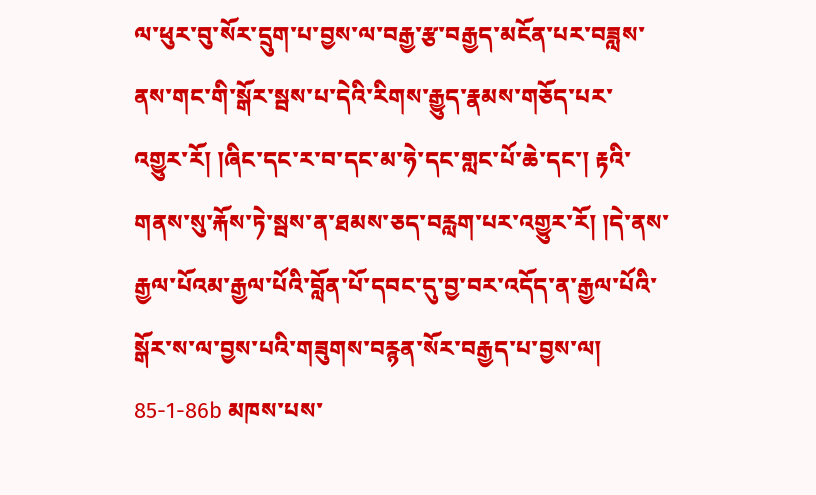ལ་ཕུར་བུ་སོར་དྲུག་པ་བྱས་ལ་བརྒྱ་རྩ་བརྒྱད་མངོན་པར་བཟླས་ནས་གང་གི་སྒོར་སྦས་པ་དེའི་རིགས་རྒྱུད་རྣམས་གཅོད་པར་ འགྱུར་རོ། །ཞིང་དང་ར་བ་དང་མ་ཧེ་དང་གླང་པོ་ཆེ་དང་། རྟའི་གནས་སུ་རྐོས་ཏེ་སྦས་ན་ཐམས་ཅད་བརླག་པར་འགྱུར་རོ། །དེ་ནས་རྒྱལ་པོའམ་རྒྱལ་པོའི་བློན་པོ་དབང་དུ་བྱ་བར་འདོད་ན་རྒྱལ་པོའི་སྒོར་ས་ལ་བྱས་པའི་གཟུགས་བརྙན་སོར་བརྒྱད་པ་བྱས་ལ། 85-1-86b མཁས་པས་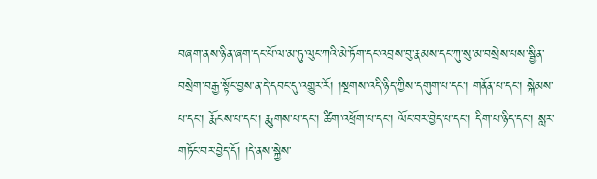བཞག་ནས་ཉིན་ཞག་དང་པོ་ལ་མ་ཏུ་ལུང་ཀའི་མེ་ཏོག་དང་འབྲས་བུ་རྣམས་དང་ཀུ་སུ་མ་བསྲེས་པས་སྦྱིན་བསྲེག་བརྒྱ་སྟོང་བྱས་ན་དེ་དབང་དུ་འགྱུར་རོ། །སྔགས་འདི་ཉིད་ཀྱིས་དགུག་པ་དང་། གནོན་པ་དང་། སྐེམས་པ་དང་། རྨོངས་པ་དང་། རྨུགས་པ་དང་། ཚིག་འཕྲོག་པ་དང་། ལོང་བར་བྱེད་པ་དང་། དིག་པ་ཉིད་དང་། སླར་གཏོང་བར་བྱེད་དོ། །དེ་ནས་སྐྱེས་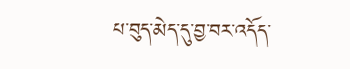པ་བུད་མེད་དུ་བྱ་བར་འདོད་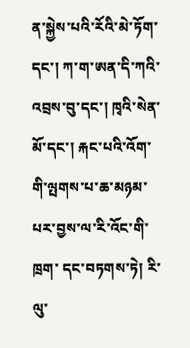ན་སྐྱེས་པའི་རོའི་མེ་ཏོག་དང་། ཀ་ག་ཨན་དི་ཀའི་འབྲས་བུ་དང་། ཁྭའི་སེན་མོ་དང་། རྐང་པའི་འོག་གི་ལྤགས་པ་ཆ་མཉམ་པར་བྱས་ལ་རི་འོང་གི་ཁྲག་ དང་བཏགས་ཏེ། རི་ལུ་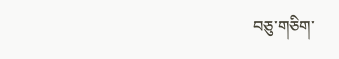བཅུ་གཅིག་